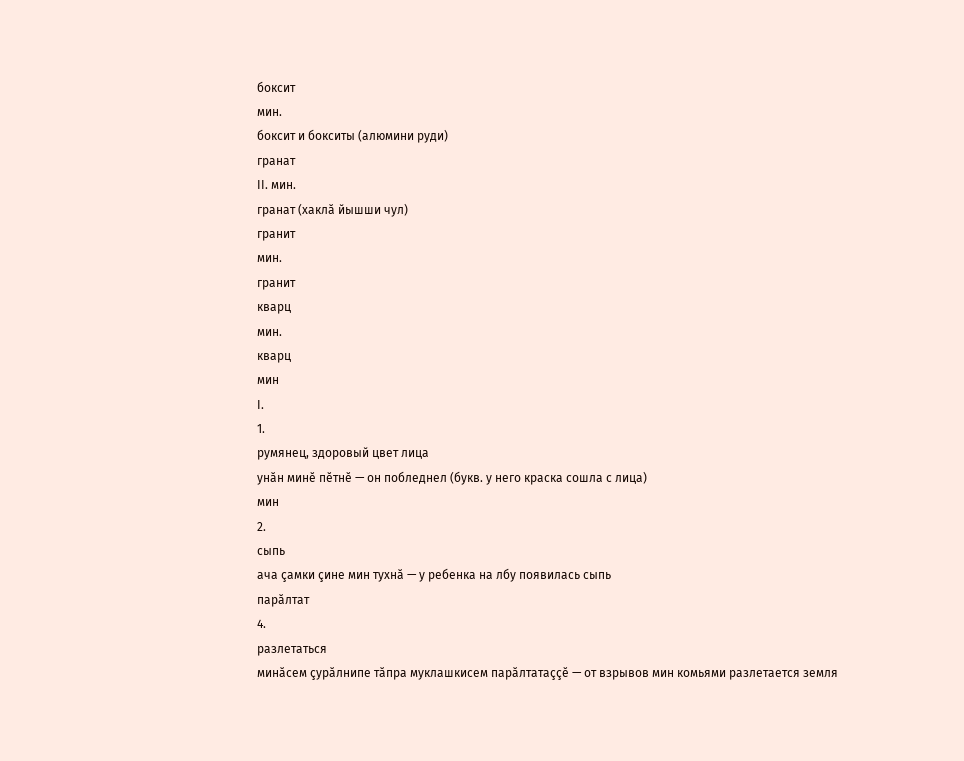боксит
мин.
боксит и бокситы (алюмини руди)
гранат
II. мин.
гранат (хаклă йышши чул)
гранит
мин.
гранит
кварц
мин.
кварц
мин
I.
1.
румянец, здоровый цвет лица
унăн минĕ пĕтнĕ — он побледнел (букв. у него краска сошла с лица)
мин
2.
сыпь
ача çамки çине мин тухнă — у ребенка на лбу появилась сыпь
парăлтат
4.
разлетаться
минăсем çурăлнипе тăпра муклашкисем парăлтатаççĕ — от взрывов мин комьями разлетается земля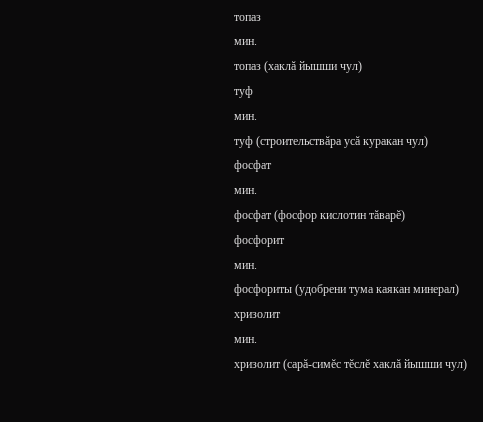топаз
мин.
топаз (хаклă йышши чул)
туф
мин.
туф (строительствăра усă куракан чул)
фосфат
мин.
фосфат (фосфор кислотин тăварĕ)
фосфорит
мин.
фосфориты (удобрени тума каякан минерал)
хризолит
мин.
хризолит (сарă-симĕс тĕслĕ хаклă йышши чул)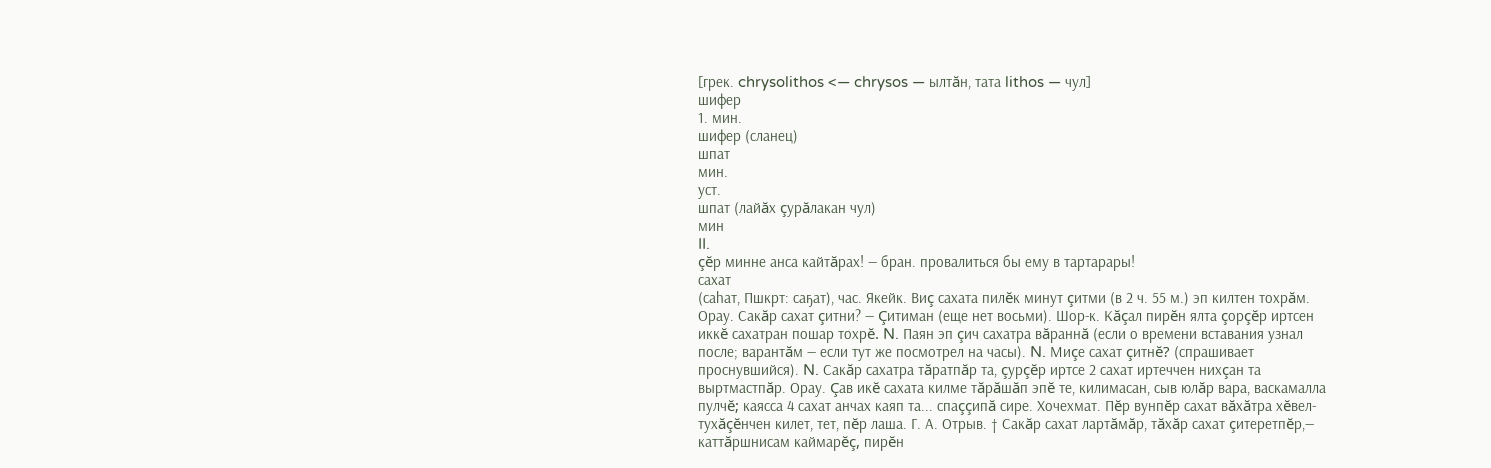[грек. chrysolithos <— chrysos — ылтăн, тата lithos — чул]
шифер
1. мин.
шифер (сланец)
шпат
мин.
уст.
шпат (лайăх çурăлакан чул)
мин
II.
çĕр минне анса кайтăрах! — бран. провалиться бы ему в тартарары!
сахат
(саhат, Пшкрт: саҕат), час. Якейк. Виç сахата пилĕк минут çитми (в 2 ч. 55 м.) эп килтен тохрăм. Орау. Сакăр сахат çитни? — Çитиман (еще нет восьми). Шор-к. Кăçал пирĕн ялта çорçĕр иртсен иккĕ сахатран пошар тохрĕ. N. Паян эп çич сахатра вăраннă (если о времени вставания узнал после; варантăм — если тут же посмотрел на часы). N. Миçе сахат çитнĕ? (спрашивает проснувшийся). N. Сакăр сахатра тăратпăр та, çурçĕр иртсе 2 сахат иртеччен нихçан та выртмастпăр. Орау. Çав икĕ сахата килме тăрăшăп эпĕ те, килимасан, сыв юлăр вара, васкамалла пулчĕ; каясса 4 сахат анчах каяп та... спаççипă сире. Хочехмат. Пĕр вунпĕр сахат вăхăтра хĕвел-тухăçĕнчен килет, тет, пĕр лаша. Г. А. Отрыв. † Сакăр сахат лартăмăр, тăхăр сахат çитеретпĕр,— каттăршнисам каймарĕç, пирĕн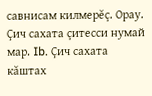савнисам килмерĕç. Орау. Çич сахата çитесси нумай мар. Ib. Çич сахата кăштах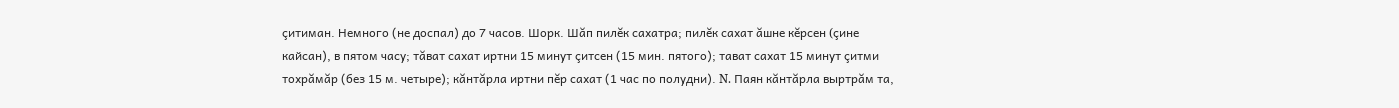çитиман. Немного (не доспал) до 7 часов. Шорк. Шăп пилĕк сахатра; пилĕк сахат ăшне кĕрсен (çине кайсан), в пятом часу; тăват сахат иртни 15 минут çитсен (15 мин. пятого); тават сахат 15 минут çитми тохрăмăр (без 15 м. четыре); кăнтăрла иртни пĕр сахат (1 час по полудни). N. Паян кăнтăрла выртрăм та,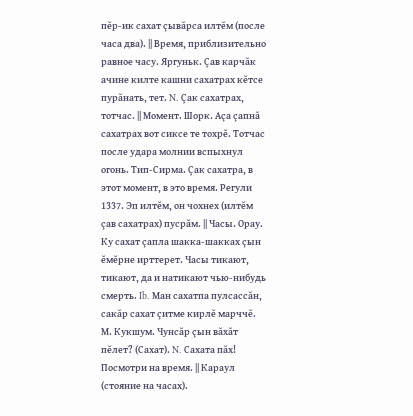пĕр-ик сахат çывăрса илтĕм (после часа два). || Время, приблизительно равное часу. Яргуньк. Çав карчăк ачине килте кашни сахатрах кĕтсе пурăнать, тет. N. Çак сахатрах, тотчас. || Момент. Шорк. Аçа çапнă сахатрах вот сиксе те тохрĕ. Тотчас после удара молнии вспыхнул огонь. Тип-Сирма. Çак сахатра, в этот момент, в это время. Регули 1337. Эп илтĕм, он чохнех (илтĕм çав сахатрах) пусрăм. || Часы. Орау. Ку сахат çапла шакка-шакках çын ĕмĕрне ирттерет. Часы тикают, тикают, да и натикают чью-нибудь смерть. Ib. Ман сахатпа пулсассăн, сакăр сахат çитме кирлĕ марччĕ. М. Кукшум. Чунсăр çын вăхăт пĕлет? (Сахат). N. Сахата пăх! Посмотри на время. || Караул (стояние на часах).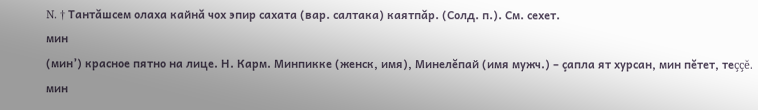N. † Тантăшсем олаха кайнă чох эпир сахата (вар. салтака) каятпăр. (Солд. п.). См. сехет.
мин
(мин’) красное пятно на лице. Н. Карм. Минпикке (женск, имя), Минелĕпай (имя мужч.) – çапла ят хурсан, мин пĕтет, теççĕ.
мин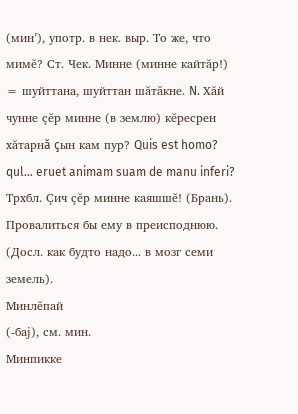(мин’), употр. в нек. выр. То же, что мимĕ? Ст. Чек. Минне (минне кайтăр!) = шуйттана, шуйттан шăтăкне. N. Хăй чунне çĕр минне (в землю) кĕресрен хăтарнă çын кам пур? Quis est homo? qul… eruet animam suam de manu inferi? Трхбл. Çич çĕр минне каяшшĕ! (Брань). Провалиться бы ему в преисподнюю. (Досл. как будто надо... в мозг семи земель).
Минлĕпай
(-баj), см. мин.
Минпикке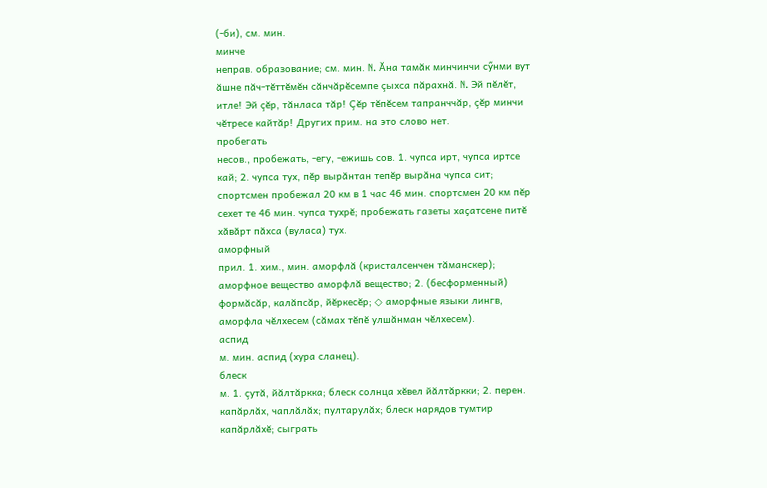(-би), см. мин.
минче
неправ. образование; см. мин. N. Ăна тамăк минчинчи сӳнми вут ăшне пăч-тĕттĕмĕн сăнчăрĕсемпе çыхса пăрахнă. N. Эй пĕлĕт, итле! Эй çĕр, тăнласа тăр! Çĕр тĕпĕсем тапранччăр, çĕр минчи чĕтресе кайтăр! Других прим. на это слово нет.
пробегать
несов., пробежать, -егу, -ежишь сов. 1. чупса ирт, чупса иртсе кай; 2. чупса тух, пӗр вырӑнтан тепĕр вырӑна чупса сит; спортсмен пробежал 20 км в 1 час 46 мин. спортсмен 20 км пĕр сехет те 46 мин. чупса тухрĕ; пробежать газеты хаҫатсене питĕ хӑвӑрт пӑхса (вуласа) тух.
аморфный
прил. 1. хим., мин. аморфлă (кристалсенчен тăманскер); аморфное вещество аморфлă вещество; 2. (бесформенный) формăсăр, калăпсăр, йĕркесĕр; ◇ аморфные языки лингв, аморфла чĕлхесем (сăмах тĕпĕ улшăнман чĕлхесем).
аспид
м. мин. аспид (хура сланец).
блеск
м. 1. çутă, йăлтăркка; блеск солнца хĕвел йăлтăркки; 2. перен. капăрлăх, чаплăлăх; пултарулăх; блеск нарядов тумтир капăрлăхĕ; сыграть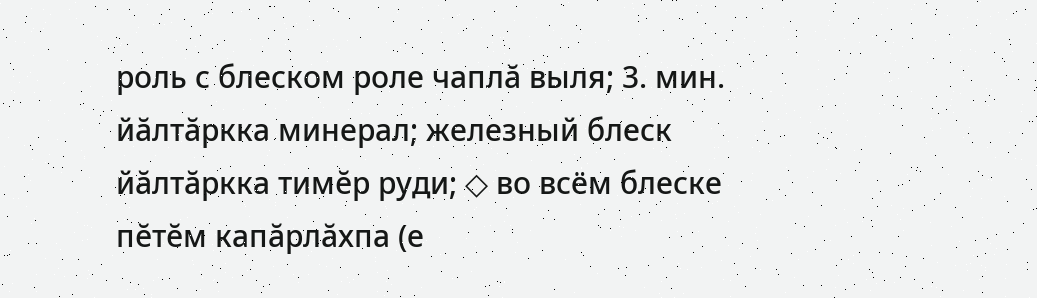роль с блеском роле чаплă выля; 3. мин. йăлтăркка минерал; железный блеск йăлтăркка тимĕр руди; ◇ во всём блеске пĕтĕм капăрлăхпа (е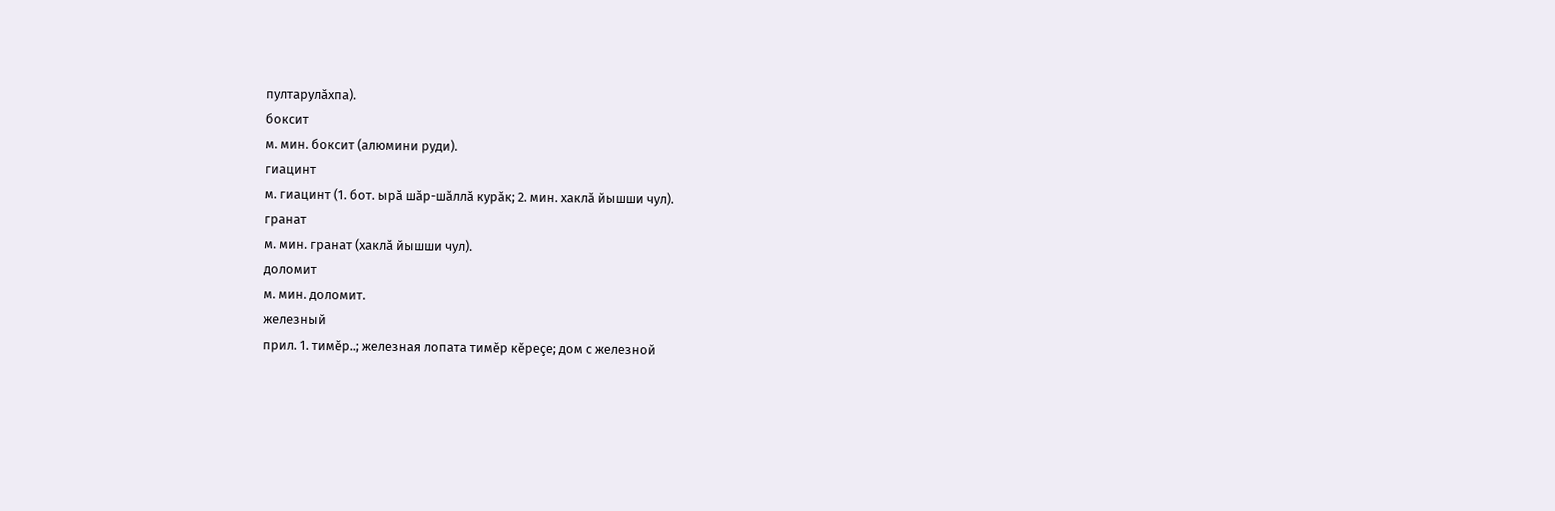пултарулăхпа).
боксит
м. мин. боксит (алюмини руди).
гиацинт
м. гиацинт (1. бот. ырă шăр-шăллă курăк; 2. мин. хаклă йышши чул).
гранат
м. мин. гранат (хаклă йышши чул).
доломит
м. мин. доломит.
железный
прил. 1. тимĕр..; железная лопата тимĕр кĕреçе; дом с железной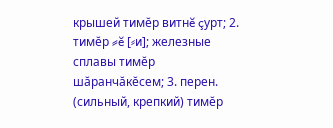крышей тимĕр витнĕ çурт; 2. тимĕр ⸗ĕ [⸗и]; железные сплавы тимĕр шăранчăкĕсем; 3. перен. (сильный, крепкий) тимĕр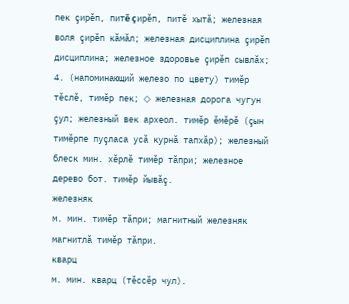пек çирĕп, питĕ çирĕп, питĕ хытă; железная воля çирĕп кăмăл; железная дисциплина çирĕп дисциплина; железное здоровье çирĕп сывлăх; 4. (напоминающий железо по цвету) тимĕр тĕслĕ, тимĕр пек; ◇ железная дорога чугун çул; железный век археол. тимĕр ĕмĕрĕ (çын тимĕрпе пуçласа усă курнă тапхăр); железный блеск мин. хĕрлĕ тимĕр тăпри; железное дерево бот. тимĕр йывăç.
железняк
м. мин. тимĕр тăпри; магнитный железняк магнитлă тимĕр тăпри.
кварц
м. мин. кварц (тĕссĕр чул).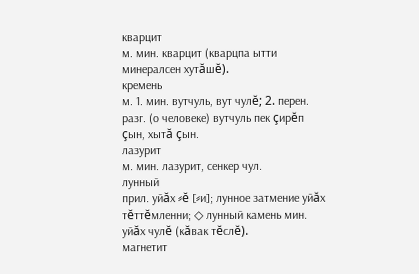кварцит
м. мин. кварцит (кварцпа ытти минералсен хутăшĕ).
кремень
м. 1. мин. вутчуль, вут чулĕ; 2. перен. разг. (о человеке) вутчуль пек çирĕп çын, хытă çын.
лазурит
м. мин. лазурит, сенкер чул.
лунный
прил. уйăх ⸗ĕ [⸗и]; лунное затмение уйăх тĕттĕмленни; ◇ лунный камень мин. уйăх чулĕ (кăвак тĕслĕ).
магнетит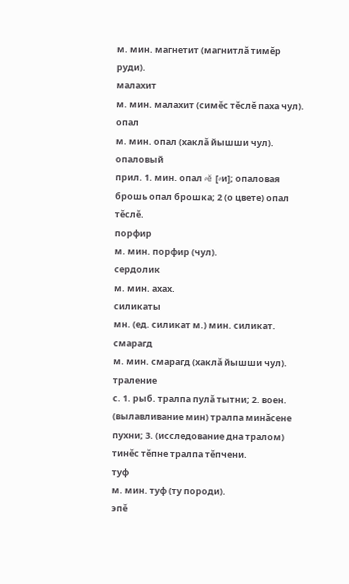м. мин. магнетит (магнитлă тимĕр руди).
малахит
м. мин. малахит (симĕс тĕслĕ паха чул).
опал
м. мин. опал (хаклă йышши чул).
опаловый
прил. 1. мин. опал ⸗ĕ [⸗и]; опаловая брошь опал брошка; 2 (о цвете) опал тĕслĕ.
порфир
м. мин. порфир (чул).
сердолик
м. мин. ахах.
силикаты
мн. (ед. силикат м.) мин. силикат.
смарагд
м. мин. смарагд (хаклă йышши чул).
траление
с. 1. рыб. тралпа пулă тытни; 2. воен. (вылавливание мин) тралпа минăсене пухни; 3. (исследование дна тралом) тинĕс тĕпне тралпа тĕпчени.
туф
м. мин. туф (ту породи).
эпĕ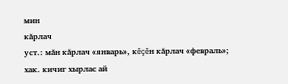мин
кăрлач
уст.: мăн кăрлач «январь», кĕçĕн кăрлач «февраль»; хак. кичиг хырлас ай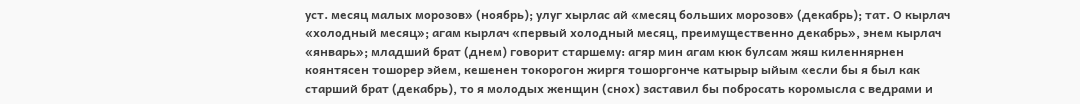уст. месяц малых морозов» (ноябрь); улуг хырлас ай «месяц больших морозов» (декабрь); тат. О кырлач «холодный месяц»; агам кырлач «первый холодный месяц, преимущественно декабрь», энем кырлач «январь»; младший брат (днем) говорит старшему: агяр мин агам кюк булсам жяш киленнярнен коянтясен тошорер эйем, кешенен токорогон жиргя тошоргонче катырыр ыйым «если бы я был как старший брат (декабрь), то я молодых женщин (снох) заставил бы побросать коромысла с ведрами и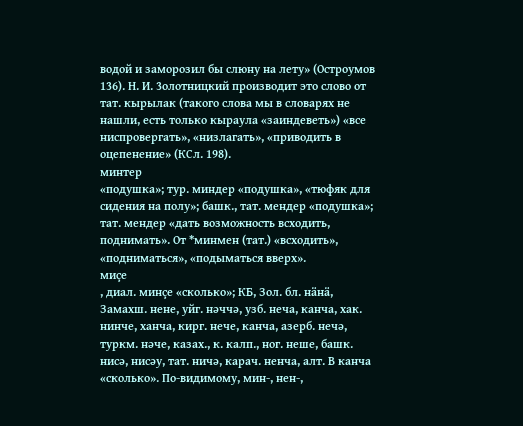водой и заморозил бы слюну на лету» (Остроумов 136). Н. И. 3олотницкий производит это слово от тат. кырылак (такого слова мы в словарях не нашли, есть только кыраула «заиндеветь») «все ниспровергать», «низлагать», «приводить в оцепенение» (КСл. 198).
минтер
«подушка»; тур. миндер «подушка», «тюфяк для сидения на полу»; башк., тат. мендер «подушка»; тат. мендер «дать возможность всходить, поднимать». От *минмен (тат.) «всходить», «подниматься», «подыматься вверх».
миçе
, диал. минçе «сколько»; КБ, Зол. бл. нӓнӓ, Замахш. нене, уйг. нәччә, узб. неча, канча, хак. нинче, ханча, кирг. нече, канча, азерб. нечә, туркм. нәче, казах., к. калп., ног. неше, башк. нисә, нисәу, тат. ничә, карач. ненча, алт. В канча «сколько». По-видимому, мин-, нен-,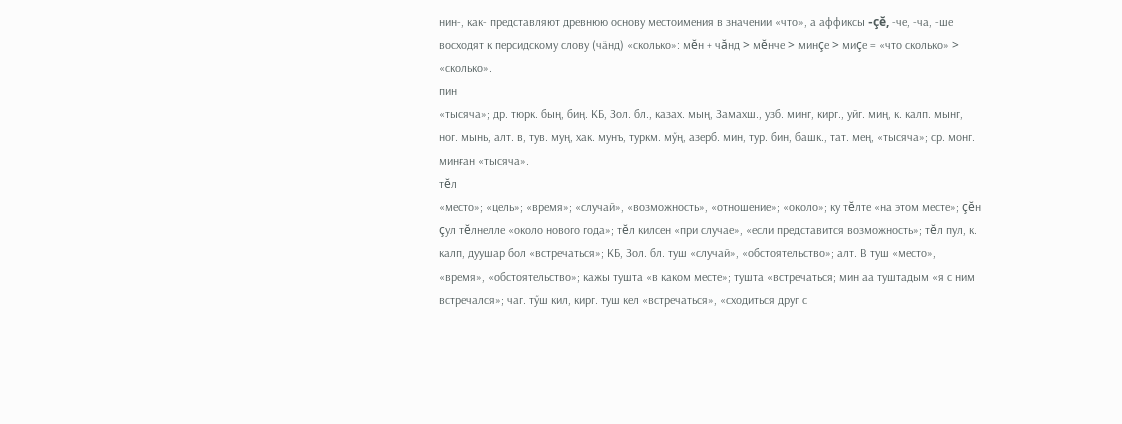нин-, как- представляют древнюю основу местоимения в значении «что», а аффиксы -çĕ, -че, -ча, -ше восходят к персидскому слову (чӓнд) «сколько»: мĕн + чăнд > мĕнче > минçе > миçе = «что сколько» > «сколько».
пин
«тысяча»; др. тюрк. бың, биң. КБ, Зол. бл., казах. мың, Замахш., узб. минг, кирг., уйг. миң, к. калп. мынг, ног. мынь, алт. в, тув. муң, хак. мунъ, туркм. мӳң, азерб. мин, тур. бин, башк., тат. мең, «тысяча»; ср. монг. минған «тысяча».
тĕл
«место»; «цель»; «время»; «случай», «возможность», «отношение»; «около»; ку тĕлте «на этом месте»; çĕн çул тĕлнелле «около нового года»; тĕл килсен «при случае», «если представится возможность»; тĕл пул, к. калп, дуушар бол «встречаться»; КБ, Зол. бл. туш «случай», «обстоятельство»; алт. В туш «место», «время», «обстоятельство»; кажы тушта «в каком месте»; тушта «встречаться; мин аа туштадым «я с ним встречался»; чаг. тӳш кил, кирг. туш кел «встречаться», «сходиться друг с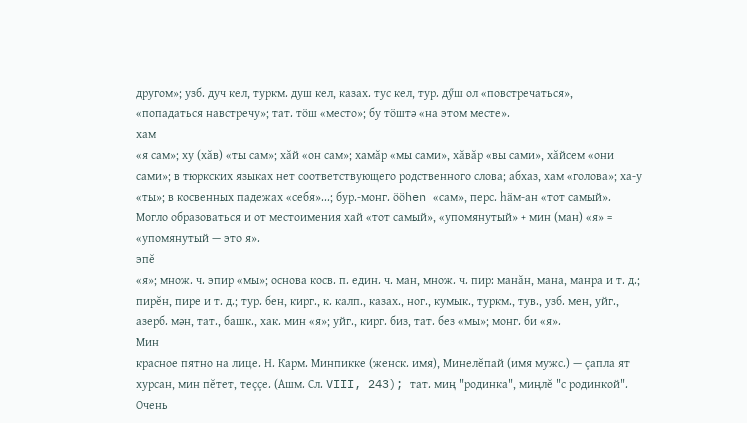другом»; узб. дуч кел, туркм. душ кел, казах. тус кел, тур. дӳш ол «повстречаться», «попадаться навстречу»; тат. тӧш «место»; бу тӧштә «на этом месте».
хам
«я сам»; ху (хăв) «ты сам»; хăй «он сам»; хамăр «мы сами», хăвăр «вы сами», хăйсем «они сами»; в тюркских языках нет соответствующего родственного слова; абхаз, хам «голова»; ха-у «ты»; в косвенных падежах «себя»...; бур.-монг. ӧӧhen «сам», перс. hӓм-ан «тот самый». Могло образоваться и от местоимения хай «тот самый», «упомянутый» + мин (ман) «я» = «упомянутый — это я».
эпĕ
«я»; множ. ч. эпир «мы»; основа косв. п. един. ч. ман, множ. ч. пир: манăн, мана, манра и т. д.; пирĕн, пире и т. д.; тур. бен, кирг., к. калп., казах., ног., кумык., туркм., тув., узб. мен, уйг., азерб. мән, тат., башк., хак. мин «я»; уйг., кирг. биз, тат. без «мы»; монг. би «я».
Мин
красное пятно на лице. Н. Карм. Минпикке (женск. имя), Минелĕпай (имя мужс.) — çапла ят хурсан, мин пĕтет, теççе. (Ашм. Сл. VIII, 243); тат. миң "родинка", миңлĕ "с родинкой". Очень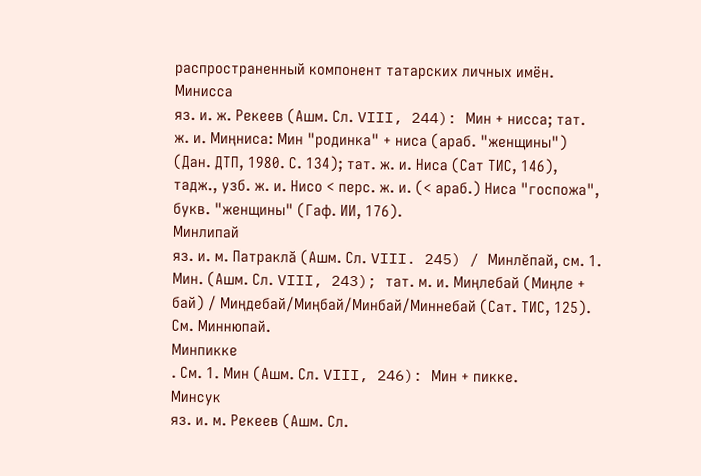распространенный компонент татарских личных имён.
Минисса
яз. и. ж. Рекеев (Ашм. Сл. VIII, 244): Мин + нисса; тат. ж. и. Миңниса: Мин "родинка" + ниса (араб. "женщины") (Дан. ДТП, 1980. С. 134); тат. ж. и. Ниса (Сат ТИС, 146), тадж., узб. ж. и. Нисо < перс. ж. и. (< араб.) Ниса "госпожа", букв. "женщины" (Гаф. ИИ, 176).
Минлипай
яз. и. м. Патраклă (Ашм. Сл. VIII. 245) / Минлĕпай, см. 1. Мин. (Ашм. Сл. VIII, 243); тат. м. и. Миңлебай (Миңле + бай) / Миңдебай/Миңбай/Минбай/Миннебай (Сат. ТИС, 125). См. Миннюпай.
Минпикке
. См. 1. Мин (Ашм. Сл. VIII, 246): Мин + пикке.
Минсук
яз. и. м. Рекеев (Ашм. Сл.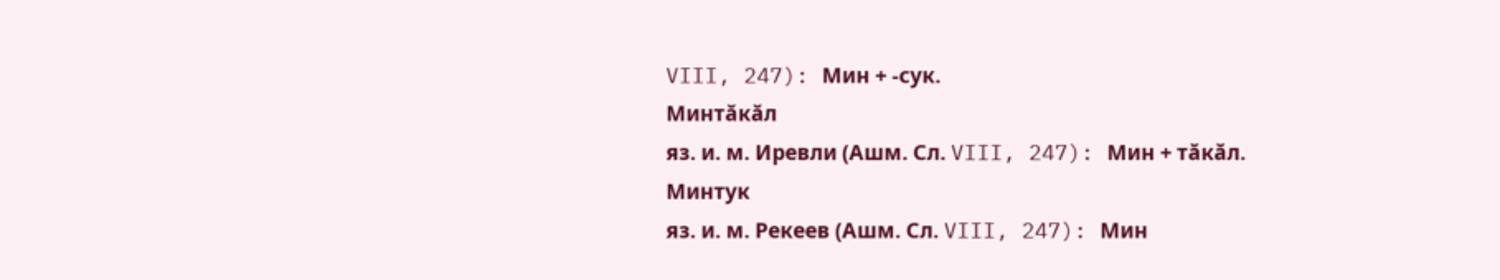VIII, 247): Мин + -сук.
Минтăкăл
яз. и. м. Иревли (Ашм. Сл. VIII, 247): Мин + тăкăл.
Минтук
яз. и. м. Рекеев (Ашм. Сл. VIII, 247): Мин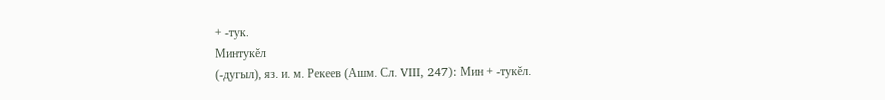+ -тук.
Минтукĕл
(-дугыл), яз. и. м. Рекеев (Ашм. Сл. VIII, 247): Мин + -тукĕл.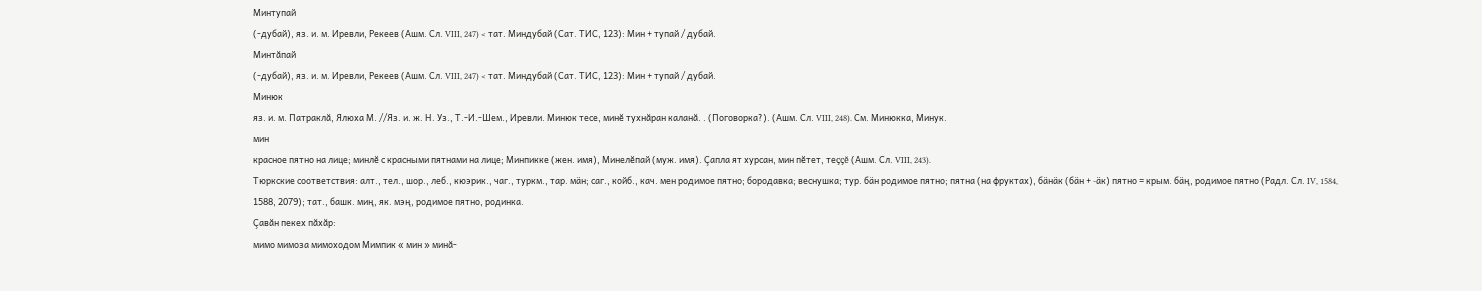Минтупай
(-дубай), яз. и. м. Иревли, Рекеев (Ашм. Сл. VIII, 247) < тат. Миндубай (Сат. ТИС, 123): Мин + тупай / дубай.
Минтăпай
(-дубай), яз. и. м. Иревли, Рекеев (Ашм. Сл. VIII, 247) < тат. Миндубай (Сат. ТИС, 123): Мин + тупай / дубай.
Минюк
яз. и. м. Патраклă, Ялюха М. //Яз. и. ж. Н. Уз., Т.-И.-Шем., Иревли. Минюк тесе, минĕ тухнăран каланă. . (Поговорка?). (Ашм. Сл. VIII, 248). См. Минюкка, Минук.
мин
красное пятно на лице; минлĕ с красными пятнами на лице; Минпикке (жен. имя), Минелĕпай (муж. имя). Çапла ят хурсан, мин пĕтет, теççĕ (Ашм. Сл. VIII, 243).
Тюркские соответствия: алт., тел., шор., леб., кюэрик., чаг., туркм., тар. мäн; саг., койб., кач. мен родимое пятно; бородавка; веснушка; тур. бäн родимое пятно; пятна (на фруктах), бäнäк (бäн + -äк) пятно = крым. бäң, родимое пятно (Радл. Сл. IV, 1584, 1588, 2079); тат., башк. миң, як. мэң, родимое пятно, родинка.
Çавăн пекех пăхăр:
мимо мимоза мимоходом Мимпик « мин » минă-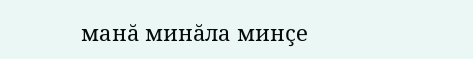манă минăла минçе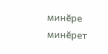минĕре минĕрет